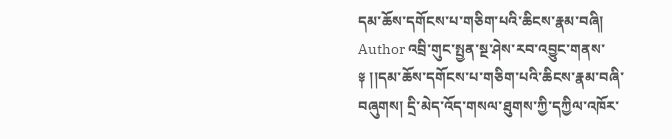དམ་ཆོས་དགོངས་པ་གཅིག་པའི་ཆིངས་རྣམ་བཞི།
Author འབྲི་གུང་སྤྱན་སྔ་ཤེས་རབ་འབྱུང་གནས་
༈ །།དམ་ཆོས་དགོངས་པ་གཅིག་པའི་ཆིངས་རྣམ་བཞི་བཞུགས། དྲི་མེད་འོད་གསལ་ཐུགས་ཀྱི་དཀྱིལ་འཁོར་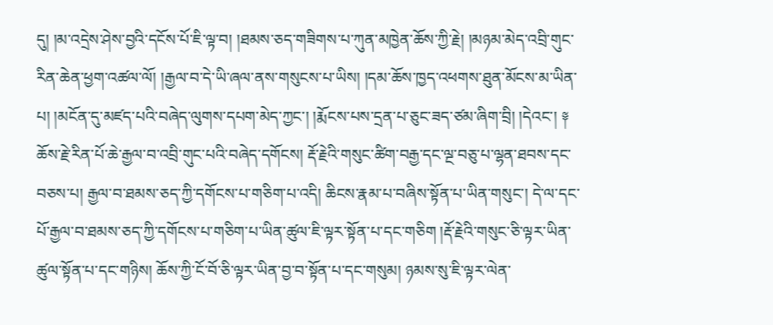དུ། །མ་འདྲེས་ཤེས་བྱའི་དངོས་པོ་ཇི་ལྟ་བ། །ཐམས་ཅད་གཟིགས་པ་ཀུན་མཁྱེན་ཆོས་ཀྱི་རྗེ། །མཉམ་མེད་འབྲི་གུང་རིན་ཆེན་ཕྱག་འཚལ་ལོ། །རྒྱལ་བ་དེ་ཡི་ཞལ་ནས་གསུངས་པ་ཡིས། །དམ་ཆོས་ཁྱད་འཕགས་ཐུན་མོངས་མ་ཡིན་པ། །མངོན་དུ་མཛད་པའི་བཞེད་ལུགས་དཔག་མེད་ཀྱང་། །རྨོངས་པས་དྲན་པ་ཅུང་ཟད་ཙམ་ཞིག་བྲི། །དེའང་། ༈ ཆོས་རྗེ་རིན་པོ་ཆེ་རྒྱལ་བ་འབྲི་གུང་པའི་བཞེད་དགོངས། རྡོ་རྗེའི་གསུང་ཚིག་བརྒྱ་དང་ལྔ་བཅུ་པ་ལྷན་ཐབས་དང་བཅས་པ། རྒྱལ་བ་ཐམས་ཅད་ཀྱི་དགོངས་པ་གཅིག་པ་འདི། ཆིངས་རྣམ་པ་བཞིས་སྟོན་པ་ཡིན་གསུང་། དེ་ལ་དང་པོ་རྒྱལ་བ་ཐམས་ཅད་ཀྱི་དགོངས་པ་གཅིག་པ་ཡིན་ཚུལ་ཇི་ལྟར་སྟོན་པ་དང་གཅིག །རྡོ་རྗེའི་གསུང་ཅི་ལྟར་ཡིན་ཚུལ་སྟོན་པ་དང་གཉིས། ཆོས་ཀྱི་ངོ་བོ་ཅི་ལྟར་ཡིན་བྱ་བ་སྟོན་པ་དང་གསུམ། ཉམས་སུ་ཇི་ལྟར་ལེན་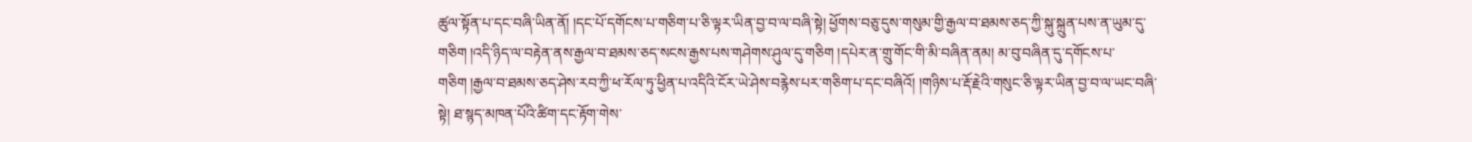ཚུལ་སྟོན་པ་དང་བཞི་ཡིན་ནོ། །དང་པོ་དགོངས་པ་གཅིག་པ་ཅི་ལྟར་ཡིན་བྱ་བ་ལ་བཞི་སྟེ། ཕྱོགས་བཅུ་དུས་གསུམ་གྱི་རྒྱལ་བ་ཐམས་ཅད་ཀྱི་སྐུ་སྐྲུན་པས་ན་ཡུམ་དུ་གཅིག །འདི་ཉིད་ལ་བརྟེན་ནས་རྒྱལ་བ་ཐམས་ཅད་སངས་རྒྱས་པས་གཤེགས་ཤུལ་དུ་གཅིག །དཔེར་ན་གྲུ་གོང་གི་མི་བཞིན་ནམ། མ་བུ་བཞིན་དུ་དགོངས་པ་གཅིག །རྒྱལ་བ་ཐམས་ཅད་ཤེས་རབ་ཀྱི་ཕ་རོལ་ཏུ་ཕྱིན་པ་འདིའི་ངོར་ཡེ་ཤེས་བརྙེས་པར་གཅིག་པ་དང་བཞིའོ། །གཉིས་པ་རྡོ་རྗེའི་གསུང་ཅི་ལྟར་ཡིན་བྱ་བ་ལ་ཡང་བཞི་སྟེ། ཐ་སྙད་མཁན་པོའི་ཚིག་དང་རྟོག་གེས་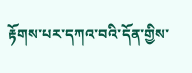རྟོགས་པར་དཀའ་བའི་དོན་གྱིས་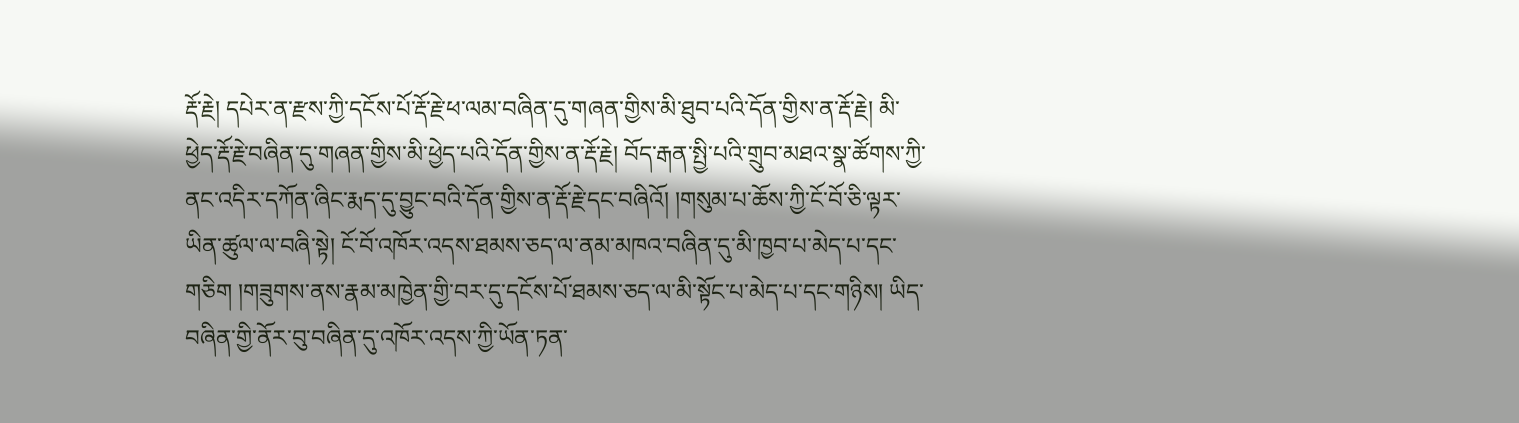རྡོ་རྗེ། དཔེར་ན་རྫས་ཀྱི་དངོས་པོ་རྡོ་རྗེ་ཕ་ལམ་བཞིན་དུ་གཞན་གྱིས་མི་ཐུབ་པའི་དོན་གྱིས་ན་རྡོ་རྗེ། མི་ཕྱེད་རྡོ་རྗེ་བཞིན་དུ་གཞན་གྱིས་མི་ཕྱེད་པའི་དོན་གྱིས་ན་རྡོ་རྗེ། བོད་རྒན་སྤྱི་པའི་གྲུབ་མཐའ་སྣ་ཚོགས་ཀྱི་ནང་འདིར་དཀོན་ཞིང་རྨད་དུ་བྱུང་བའི་དོན་གྱིས་ན་རྡོ་རྗེ་དང་བཞིའོ། །གསུམ་པ་ཆོས་ཀྱི་ངོ་བོ་ཅི་ལྟར་ཡིན་ཚུལ་ལ་བཞི་སྟེ། ངོ་བོ་འཁོར་འདས་ཐམས་ཅད་ལ་ནམ་མཁའ་བཞིན་དུ་མི་ཁྱབ་པ་མེད་པ་དང་གཅིག །གཟུགས་ནས་རྣམ་མཁྱེན་གྱི་བར་དུ་དངོས་པོ་ཐམས་ཅད་ལ་མི་སྟོང་པ་མེད་པ་དང་གཉིས། ཡིད་བཞིན་གྱི་ནོར་བུ་བཞིན་དུ་འཁོར་འདས་ཀྱི་ཡོན་ཏན་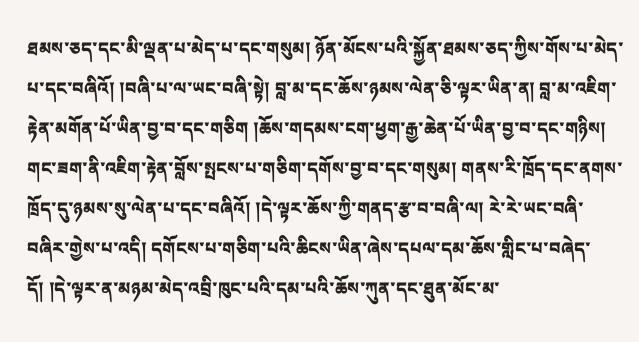ཐམས་ཅད་དང་མི་ལྡན་པ་མེད་པ་དང་གསུམ། ཉོན་མོངས་པའི་སྐྱོན་ཐམས་ཅད་ཀྱིས་གོས་པ་མེད་པ་དང་བཞིའོ། །བཞི་པ་ལ་ཡང་བཞི་སྟེ། བླ་མ་དང་ཆོས་ཉམས་ལེན་ཅི་ལྟར་ཡིན་ན། བླ་མ་འཇིག་རྟེན་མགོན་པོ་ཡིན་བྱ་བ་དང་གཅིག །ཆོས་གདམས་ངག་ཕྱག་རྒྱ་ཆེན་པོ་ཡིན་བྱ་བ་དང་གཉིས། གང་ཟག་ནི་འཇིག་རྟེན་བློས་སྤངས་པ་གཅིག་དགོས་བྱ་བ་དང་གསུམ། གནས་རི་ཁྲོད་དང་ནགས་ཁྲོད་དུ་ཉམས་སུ་ལེན་པ་དང་བཞིའོ། །དེ་ལྟར་ཆོས་ཀྱི་གནད་རྩ་བ་བཞི་ལ། རེ་རེ་ཡང་བཞི་བཞིར་གྱེས་པ་འདི། དགོངས་པ་གཅིག་པའི་ཆིངས་ཡིན་ཞེས་དཔལ་དམ་ཆོས་གླིང་པ་བཞེད་དོ། །དེ་ལྟར་ན་མཉམ་མེད་འབྲི་ཁུང་པའི་དམ་པའི་ཆོས་ཀུན་དང་ཐུན་མོང་མ་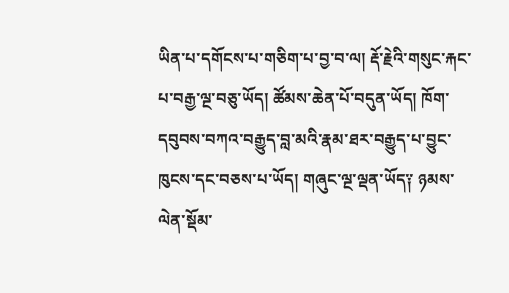ཡིན་པ་དགོངས་པ་གཅིག་པ་བྱ་བ་ལ། རྡོ་རྗེའི་གསུང་རྐང་པ་བརྒྱ་ལྔ་བཅུ་ཡོད། ཚོམས་ཆེན་པོ་བདུན་ཡོད། ཁོག་དབུབས་བཀའ་བརྒྱུད་བླ་མའི་རྣམ་ཐར་བརྒྱུད་པ་བྱུང་ཁུངས་དང་བཅས་པ་ཡོད། གཞུང་ལྔ་ལྡན་ཡོད༑ ཉམས་ལེན་སྡོམ་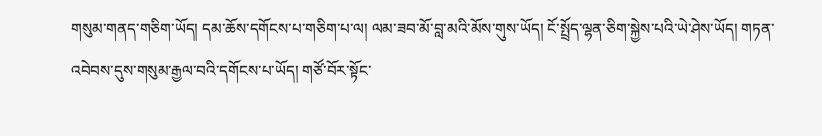གསུམ་གནད་གཅིག་ཡོད། དམ་ཆོས་དགོངས་པ་གཅིག་པ་ལ། ལམ་ཟབ་མོ་བླ་མའི་མོས་གུས་ཡོད། ངོ་སྤྲོད་ལྷན་ཅིག་སྐྱེས་པའི་ཡེ་ཤེས་ཡོད། གཏན་འབེབས་དུས་གསུམ་རྒྱལ་བའི་དགོངས་པ་ཡོད། གཙོ་བོར་སྟོང་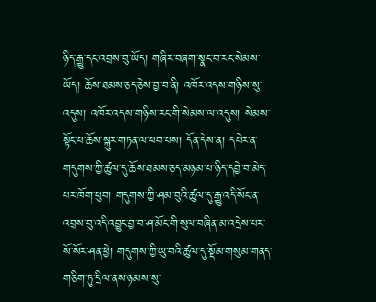ཉིད་རྒྱུ་དང་འབྲས་བུ་ཡོད། གཞིར་བཞག་སྣང་བ་རང་སེམས་ཡོད། ཆོས་ཐམས་ཅད་ཅེས་བྱ་བ་ནི། འཁོར་འདས་གཉིས་སུ་འདུས། འཁོར་འདས་གཉིས་རང་གི་སེམས་ལ་འདུས། སེམས་སྟོང་པ་ཆོས་སྐུར་གཏན་ལ་ཕབ་པས། དོན་དེས་ན། དཔེར་ན་གདུགས་ཀྱི་ཚུལ་དུ་ཆོས་ཐམས་ཅད་མཉམ་པ་ཉིད་དབྱེ་བ་མེད་པར་ཁོག་ཕུབ། གདུགས་ཀྱི་ཤམ་བུའི་ཚུལ་དུ་རྒྱུ་འདི་སོང་ན་འབྲས་བུ་འདི་འབྱུང་བྱ་བ་ཤ་མོང་གི་སུལ་བཞིན་མ་འདྲེས་པར་སོ་སོར་ཤན་ཕྱེ། གདུགས་ཀྱི་ཡུ་བའི་ཚུལ་དུ་སྡོམ་གསུམ་གནད་གཅིག་ཏུ་དྲིལ་ནས་ཉམས་སུ་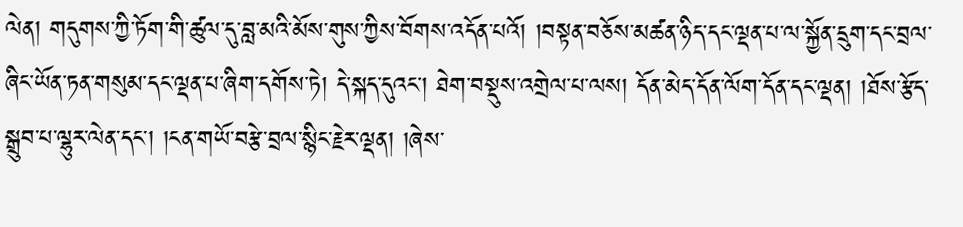ལེན། གདུགས་ཀྱི་ཏོག་གི་ཚུལ་དུ་བླ་མའི་མོས་གུས་ཀྱིས་བོགས་འདོན་པའོ། །བསྟན་བཅོས་མཚན་ཉིད་དང་ལྡན་པ་ལ་སྐྱོན་དྲུག་དང་བྲལ་ཞིང་ཡོན་ཏན་གསུམ་དང་ལྡན་པ་ཞིག་དགོས་ཏེ། དེ་སྐད་དུའང་། ཐེག་བསྡུས་འགྲེལ་པ་ལས། དོན་མེད་དོན་ལོག་དོན་དང་ལྡན། །ཐོས་རྩོད་སྒྲུབ་པ་ལྷུར་ལེན་དང་། །ངན་གཡོ་བརྩེ་བྲལ་སྙིང་རྗེར་ལྡན། །ཞེས་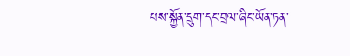པས་སྐྱོན་དྲུག་དང་བྲལ་ཞིང་ཡོན་ཏན་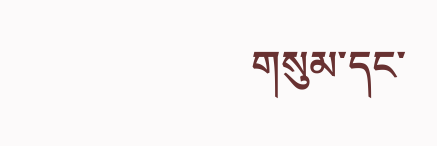གསུམ་དང་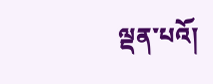ལྡན་པའོ།